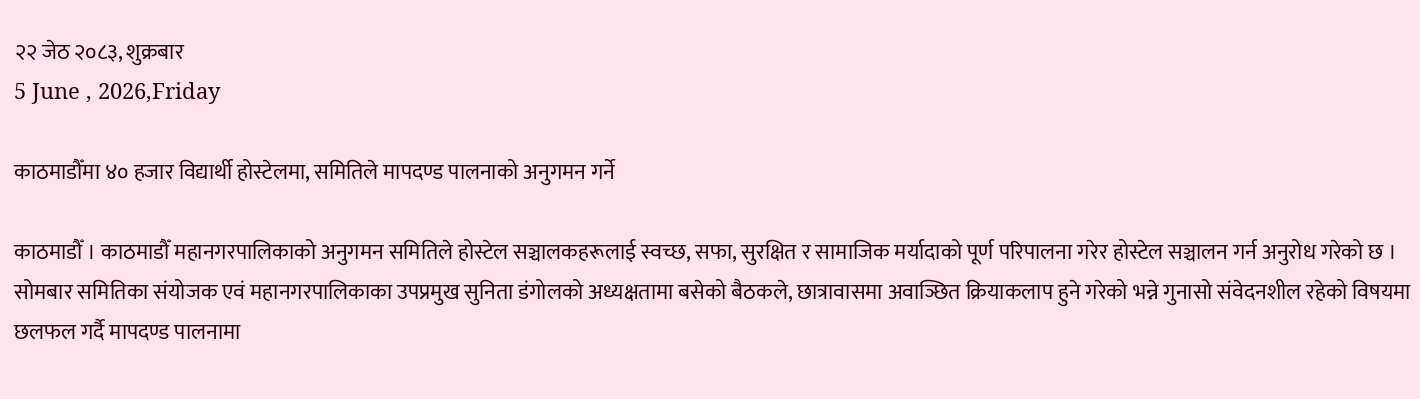२२ जेठ २०८३, शुक्रबार
5 June , 2026,Friday

काठमाडौँमा ४० हजार विद्यार्थी होस्टेलमा, समितिले मापदण्ड पालनाको अनुगमन गर्ने

काठमाडौँ । काठमाडौँ महानगरपालिकाको अनुगमन समितिले होस्टेल सञ्चालकहरूलाई स्वच्छ, सफा, सुरक्षित र सामाजिक मर्यादाको पूर्ण परिपालना गरेर होस्टेल सञ्चालन गर्न अनुरोध गरेको छ । सोमबार समितिका संयोजक एवं महानगरपालिकाका उपप्रमुख सुनिता डंगोलको अध्यक्षतामा बसेको बैठकले, छात्रावासमा अवाञ्छित क्रियाकलाप हुने गरेको भन्ने गुनासो संवेदनशील रहेको विषयमा छलफल गर्दै मापदण्ड पालनामा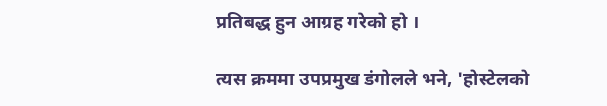प्रतिबद्ध हुन आग्रह गरेको हो ।

त्यस क्रममा उपप्रमुख डंगोलले भने, 'होस्टेलको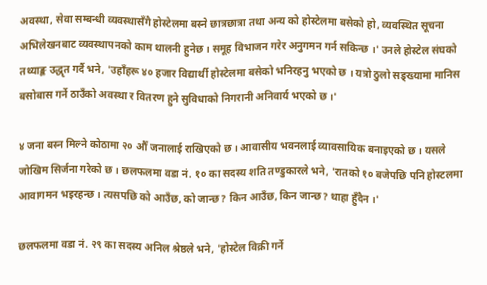अवस्था, सेवा सम्बन्धी व्यवस्थासँगै होस्टेलमा बस्ने छात्रछात्रा तथा अन्य को होस्टेलमा बसेको हो, व्यवस्थित सूचना अभिलेखनबाट व्यवस्थापनको काम थालनी हुनेछ । समूह विभाजन गरेर अनुगमन गर्न सकिन्छ ।' उनले होस्टेल संघको तथ्याङ्क उद्धृत गर्दै भने, 'उहाँहरू ४० हजार विद्यार्थी होस्टेलमा बसेको भनिरहनु भएको छ । यत्रो ठुलो सङ्ख्यामा मानिस बसोबास गर्ने ठाउँको अवस्था र वितरण हुने सुविधाको निगरानी अनिवार्य भएको छ ।'

४ जना बस्न मिल्ने कोठामा २० औँ जनालाई राखिएको छ । आवासीय भवनलाई व्यावसायिक बनाइएको छ । यसले जोखिम सिर्जना गरेको छ । छलफलमा वडा नं. १० का सदस्य शति तण्डुकारले भने, 'रातको १० बजेपछि पनि होस्टलमा आवागमन भइरहन्छ । त्यसपछि को आउँछ, को जान्छ? किन आउँछ, किन जान्छ? थाहा हुँदैन ।'

छलफलमा वडा नं. २९ का सदस्य अनिल श्रेष्ठले भने, 'होस्टेल विक्री गर्ने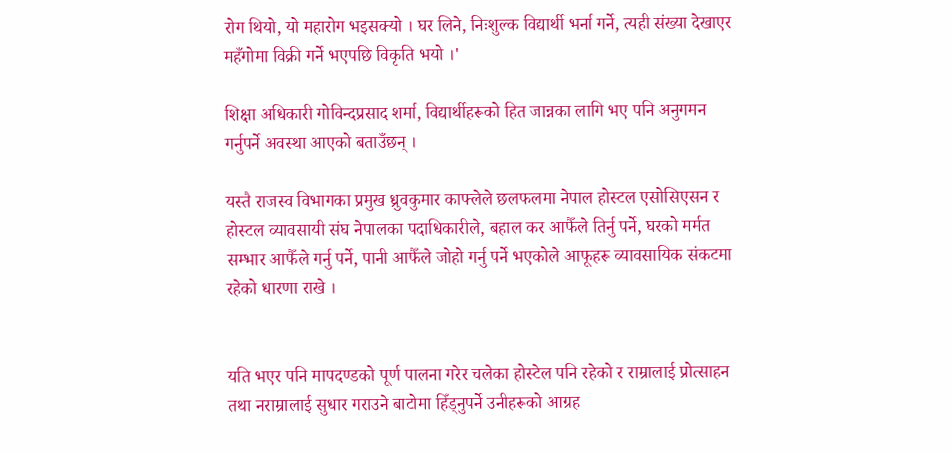रोग थियो, यो महारोग भइसक्यो । घर लिने, निःशुल्क विद्यार्थी भर्ना गर्ने, त्यही संख्या देखाएर महँगोमा विक्री गर्ने भएपछि विकृति भयो ।'

शिक्षा अधिकारी गोविन्दप्रसाद शर्मा, विद्यार्थीहरूको हित जान्नका लागि भए पनि अनुगमन गर्नुपर्ने अवस्था आएको बताउँछन् ।

यस्तै राजस्व विभागका प्रमुख ध्रुवकुमार काफ्लेले छलफलमा नेपाल होस्टल एसोसिएसन र होस्टल व्यावसायी संघ नेपालका पदाधिकारीले, बहाल कर आफैँले तिर्नु पर्ने, घरको मर्मत सम्भार आफैँले गर्नु पर्ने, पानी आफैँले जोहो गर्नु पर्ने भएकोले आफूहरू व्यावसायिक संकटमा रहेको धारणा राखे ।


यति भएर पनि मापदण्डको पूर्ण पालना गरेर चलेका होस्टेल पनि रहेको र राम्रालाई प्रोत्साहन तथा नराम्रालाई सुधार गराउने बाटोमा हिँड्नुपर्ने उनीहरूको आग्रह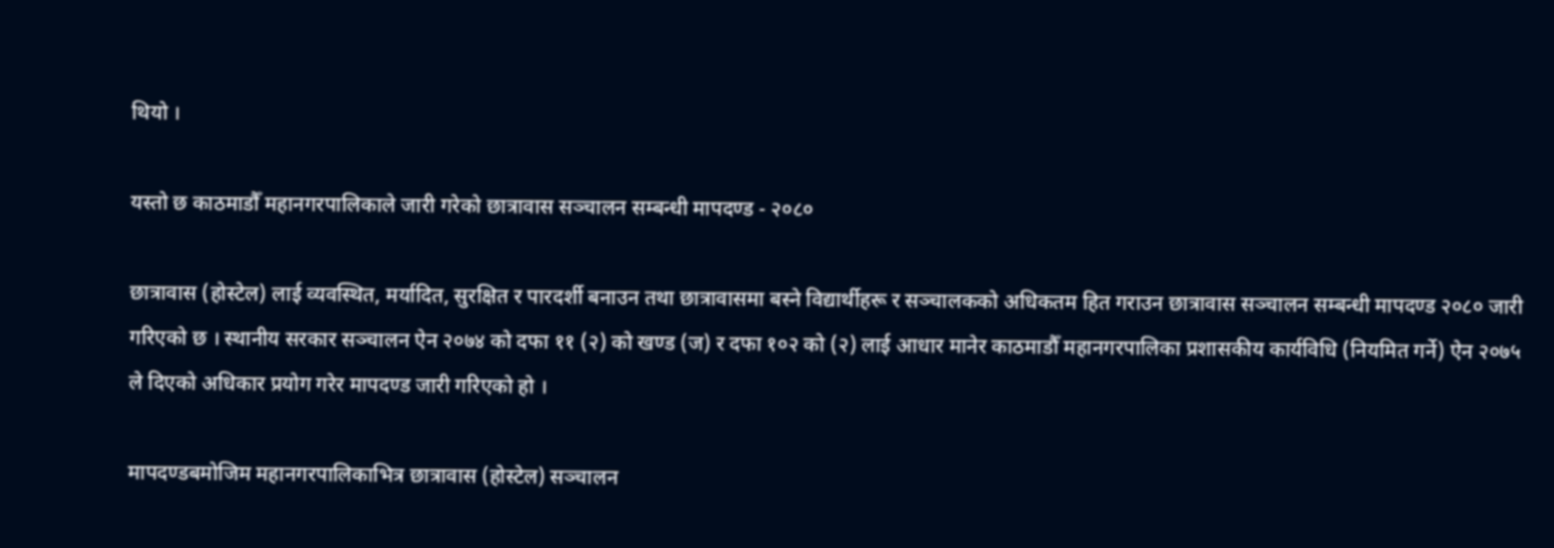थियो ।

यस्तो छ काठमाडौँ महानगरपालिकाले जारी गरेको छात्रावास सञ्चालन सम्बन्धी मापदण्ड - २०८०

छात्रावास (होस्टेल) लाई व्यवस्थित, मर्यादित, सुरक्षित र पारदर्शी बनाउन तथा छात्रावासमा बस्ने विद्यार्थीहरू र सञ्चालकको अधिकतम हित गराउन छात्रावास सञ्चालन सम्बन्धी मापदण्ड २०८० जारी गरिएको छ । स्थानीय सरकार सञ्चालन ऐन २०७४ को दफा ११ (२) को खण्ड (ज) र दफा १०२ को (२) लाई आधार मानेर काठमाडौँ महानगरपालिका प्रशासकीय कार्यविधि (नियमित गर्ने) ऐन २०७५ ले दिएको अधिकार प्रयोग गरेर मापदण्ड जारी गरिएको हो ।

मापदण्डबमोजिम महानगरपालिकाभित्र छात्रावास (होस्टेल) सञ्चालन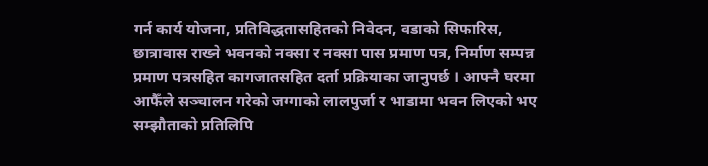गर्न कार्य योजना, प्रतिविद्धतासहितको निवेदन, वडाको सिफारिस, छात्रावास राख्ने भवनको नक्सा र नक्सा पास प्रमाण पत्र, निर्माण सम्पन्न प्रमाण पत्रसहित कागजातसहित दर्ता प्रक्रियाका जानुपर्छ । आफ्नै घरमा आफैँले सञ्चालन गरेको जग्गाको लालपुर्जा र भाडामा भवन लिएको भए सम्झौताको प्रतिलिपि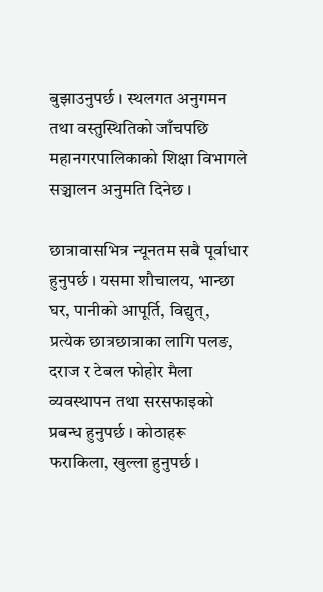बुझाउनुपर्छ । स्थलगत अनुगमन तथा वस्तुस्थितिको जाँचपछि महानगरपालिकाको शिक्षा विभागले सञ्चालन अनुमति दिनेछ ।

छात्रावासभित्र न्यूनतम सबै पूर्वाधार हुनुपर्छ । यसमा शौचालय, भान्छा घर, पानीको आपूर्ति, विद्युत्, प्रत्येक छात्रछात्राका लागि पलङ, दराज र टेबल फोहोर मैला व्यवस्थापन तथा सरसफाइको प्रबन्ध हुनुपर्छ । कोठाहरू फराकिला, खुल्ला हुनुपर्छ ।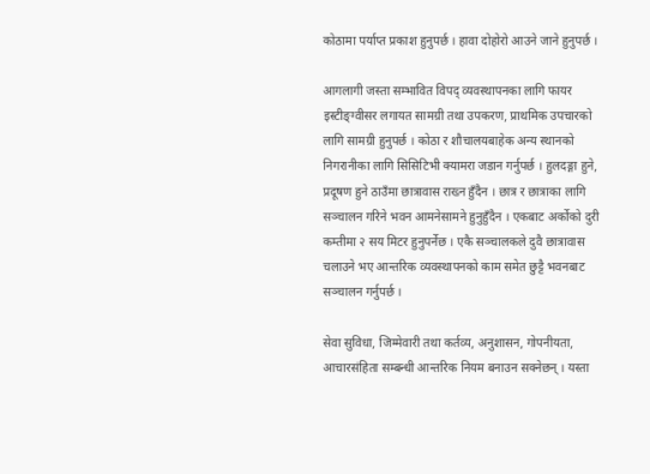कोठामा पर्याप्त प्रकाश हुनुपर्छ । हावा दोहोरो आउने जाने हुनुपर्छ ।

आगलागी जस्ता सम्भावित विपद् व्यवस्थापनका लागि फायर इस्टीङ्ग्वीसर लगायत सामग्री तथा उपकरण, प्राथमिक उपचारको लागि सामग्री हुनुपर्छ । कोठा र शौचालयबाहेक अन्य स्थानको निगरानीका लागि सिसिटिभी क्यामरा जडान गर्नुपर्छ । हुलदङ्गा हुने, प्रदूषण हुने ठाउँमा छात्रावास राख्न हुँदैन । छात्र र छात्राका लागि सञ्चालन गरिने भवन आमनेसामने हुनुहुँदैन । एकबाट अर्कोको दुरी कम्तीमा २ सय मिटर हुनुपर्नेछ । एकै सञ्चालकले दुवै छात्रावास चलाउने भए आन्तरिक व्यवस्थापनको काम समेत छुट्टै भवनबाट सञ्चालन गर्नुपर्छ ।

सेवा सुविधा, जिम्मेवारी तथा कर्तव्य, अनुशासन, गोपनीयता, आचारसंहिता सम्बन्धी आन्तरिक नियम बनाउन सक्नेछन् । यस्ता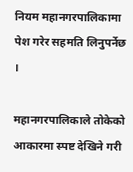नियम महानगरपालिकामा पेश गरेर सहमति लिनुपर्नेछ ।

महानगरपालिकाले तोकेको आकारमा स्पष्ट देखिने गरी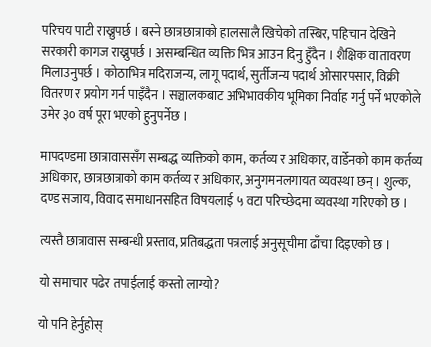परिचय पाटी राख्नुपर्छ । बस्ने छात्रछात्राको हालसालै खिचेको तस्बिर, पहिचान देखिने सरकारी कागज राख्नुपर्छ । असम्बन्धित व्यक्ति भित्र आउन दिनु हुँदैन । शैक्षिक वातावरण मिलाउनुपर्छ । कोठाभित्र मदिराजन्य, लागू पदार्थ, सुर्तीजन्य पदार्थ ओसारपसार, विक्री वितरण र प्रयोग गर्न पाइँदैन । सञ्चालकबाट अभिभावकीय भूमिका निर्वाह गर्नु पर्ने भएकोले उमेर ३० वर्ष पूरा भएको हुनुपर्नेछ ।

मापदण्डमा छात्रावाससँग सम्बद्ध व्यक्तिको काम, कर्तव्य र अधिकार, वार्डेनको काम कर्तव्य अधिकार, छात्रछात्राको काम कर्तव्य र अधिकार, अनुगमनलगायत व्यवस्था छन् । शुल्क, दण्ड सजाय, विवाद समाधानसहित विषयलाई ५ वटा परिच्छेदमा व्यवस्था गरिएको छ ।

त्यस्तै छात्रावास सम्बन्धी प्रस्ताव, प्रतिबद्धता पत्रलाई अनुसूचीमा ढाँचा दिइएको छ ।

यो समाचार पढेर तपाईलाई कस्तो लाग्यो?

यो पनि हेर्नुहोस्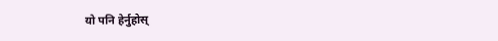यो पनि हेर्नुहोस्